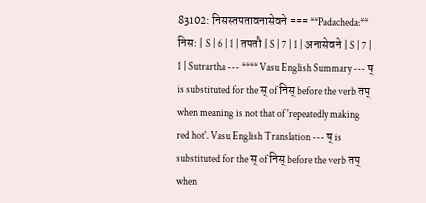83102: निसस्तपतावनासेवने === **Padacheda:** निसः | S | 6 | 1 | तपतौ | S | 7 | 1 | अनासेवने | S | 7 | 1 | Sutrartha --- **** Vasu English Summary --- ष् is substituted for the स् of निस् before the verb तप् when meaning is not that of 'repeatedly making red hot'. Vasu English Translation --- ष् is substituted for the स् of निस् before the verb तप् when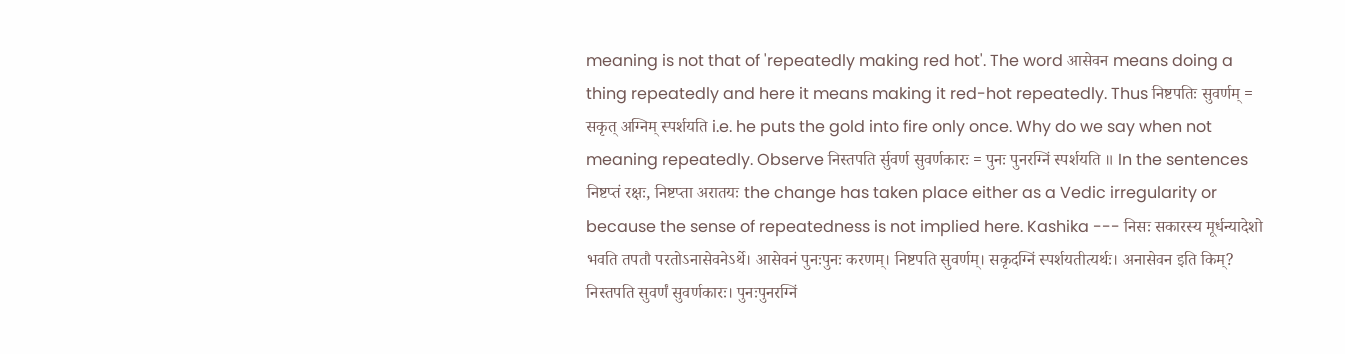meaning is not that of 'repeatedly making red hot'. The word आसेवन means doing a thing repeatedly and here it means making it red-hot repeatedly. Thus निष्टपतिः सुवर्णम् = सकृत् अग्निम् स्पर्शयति i.e. he puts the gold into fire only once. Why do we say when not meaning repeatedly. Observe निस्तपति र्सुवर्ण सुवर्णकारः = पुनः पुनरग्निं स्पर्शयति ॥ In the sentences निष्टप्तं रक्षः, निष्टप्ता अरातयः the change has taken place either as a Vedic irregularity or because the sense of repeatedness is not implied here. Kashika --- निसः सकारस्य मूर्धन्यादेशो भवति तपतौ परतोऽनासेवनेऽर्थे। आसेवनं पुनःपुनः करणम्। निष्टपति सुवर्णम्। सकृदग्निं स्पर्शयतीत्यर्थः। अनासेवन इति किम्? निस्तपति सुवर्णं सुवर्णकारः। पुनःपुनरग्निं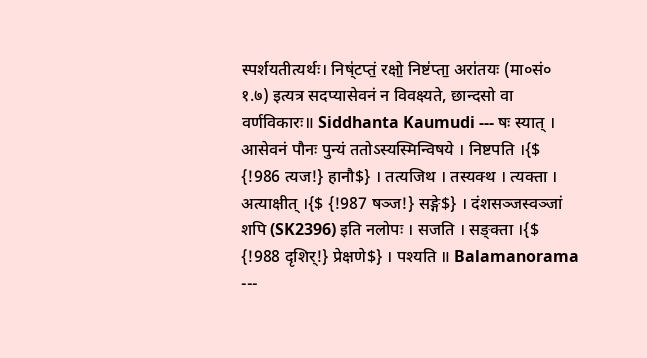स्पर्शयतीत्यर्थः। निष्॑टप्तं॒ रक्षो॒ निष्ट॑प्ता॒ अरा॑तयः (मा०सं० १.७) इत्यत्र सदप्यासेवनं न विवक्ष्यते, छान्दसो वा वर्णविकारः॥ Siddhanta Kaumudi --- षः स्यात् । आसेवनं पौनः पुन्यं ततोऽस्यस्मिन्विषये । निष्टपति ।{$ {!986 त्यज!} हानौ$} । तत्यजिथ । तस्यक्थ । त्यक्ता । अत्याक्षीत् ।{$ {!987 षञ्ज!} सङ्गे$} । दंशसञ्जस्वञ्जां शपि (SK2396) इति नलोपः । सजति । सङ्क्ता ।{$ {!988 दृशिर्!} प्रेक्षणे$} । पश्यति ॥ Balamanorama ---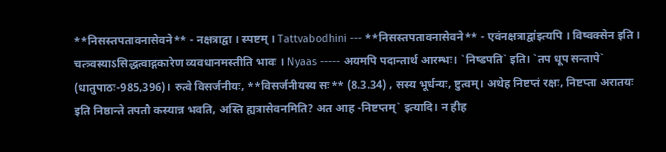**निसस्तपतावनासेवने** - नक्षत्राद्वा । स्पष्टम् । Tattvabodhini --- **निसस्तपतावनासेवने** - एवंनक्षत्राद्वा॑इत्यपि । विष्वक्सेन इति । चत्त्र्वस्याऽसिद्धत्वाद्गकारेण व्यवधानमस्तीति भावः । Nyaas ----- अयमपि पदान्तार्थ आरम्भः। `निष्डपति` इति। `तप धूप सन्तापे` (धातुपाठः-985,396)। रुत्वे विसर्जनीयः, **विसर्जनीयस्य सः** (8.3.34) , सस्य भूर्धन्यः, ष्टुत्वम्। अथेह निष्टप्तं रक्षः, निष्टप्ता अरातयः इति निष्ठान्ते तपतौ कस्यान्न भवति, अस्ति ह्यत्रासेवनमिति? अत आह -निष्टप्तम्` इत्यादि। न हीह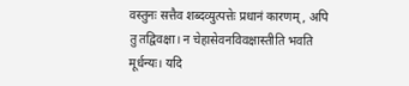वस्तुनः सत्तैव शब्दव्युत्पत्तेः प्रधानं कारणम्, अपि तु तद्विवक्षा। न चेहासेवनविवक्षास्तीति भवति मूर्धन्यः। यदि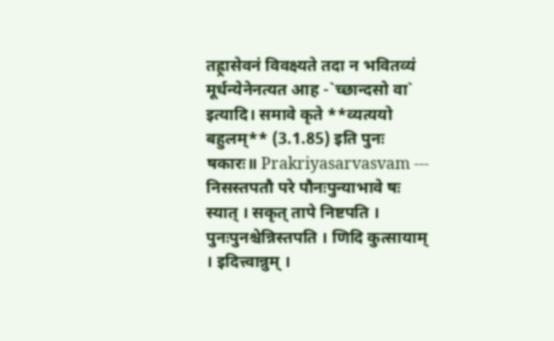तह्र्रासेवनं विवक्ष्यते तदा न भवितव्यं मूर्धन्येनेनत्यत आह -`च्छान्दसो वा` इत्यादि। समावे कृते **व्यत्ययो बहुलम्** (3.1.85) इति पुनः षकारः॥ Prakriyasarvasvam --- निसस्तपतौ परे पौनःपुन्याभावे षः स्यात् । सकृत् तापे निष्टपति । पुनःपुनश्चेन्निस्तपति । णिदि कुत्सायाम् । इदित्त्वान्नुम् ।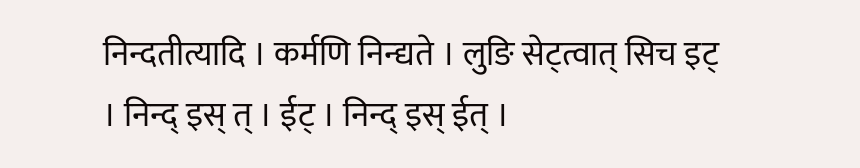निन्दतीत्यादि । कर्मणि निन्द्यते । लुङि सेट्त्वात् सिच इट् । निन्द् इस् त् । ईट् । निन्द् इस् ईत् ।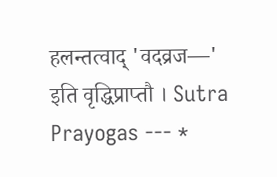हलन्तत्वाद् 'वदव्रज—' इति वृद्धिप्राप्तौ । Sutra Prayogas --- *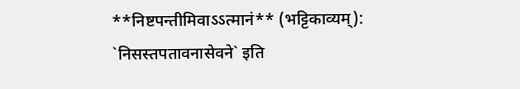**निष्टपन्तीमिवाऽऽत्मानं** (भट्टिकाव्यम्): `निसस्तपतावनासेवने` इति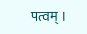पत्वम् ।